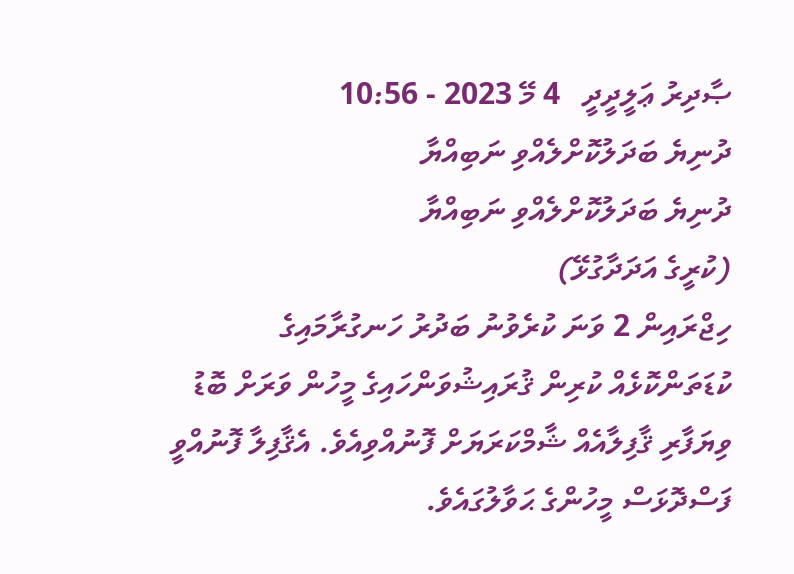ޞާދިރު ޢަލީދީދީ   4 މޭ 2023 - 10:56
ދުނިޔެ ބަދަލުކޮށްލެއްވި ނަބިއްޔާ
ދުނިޔެ ބަދަލުކޮށްލެއްވި ނަބިއްޔާ
(ކުރީގެ އަދަދާގުޅޭ)
ހިޖްރައިން 2 ވަނަ ކުރެވުނު ބަދުރު ހަނގުރާމައިގެ ކުޑަތަންކޮޅެއް ކުރިން ޤުރައިޝުވަންހައިގެ މީހުން ވަރަށް ބޮޑު ވިޔަފާރި ޤާފިލާއެއް ޝާމްކަރަޔަށް ފޮނުއްވިއެވެ. އެޤާފިލާ ފޮނުއްވީ ފަސްދޮޅަސް މީހުންގެ ޙަވާލުގައެވެ.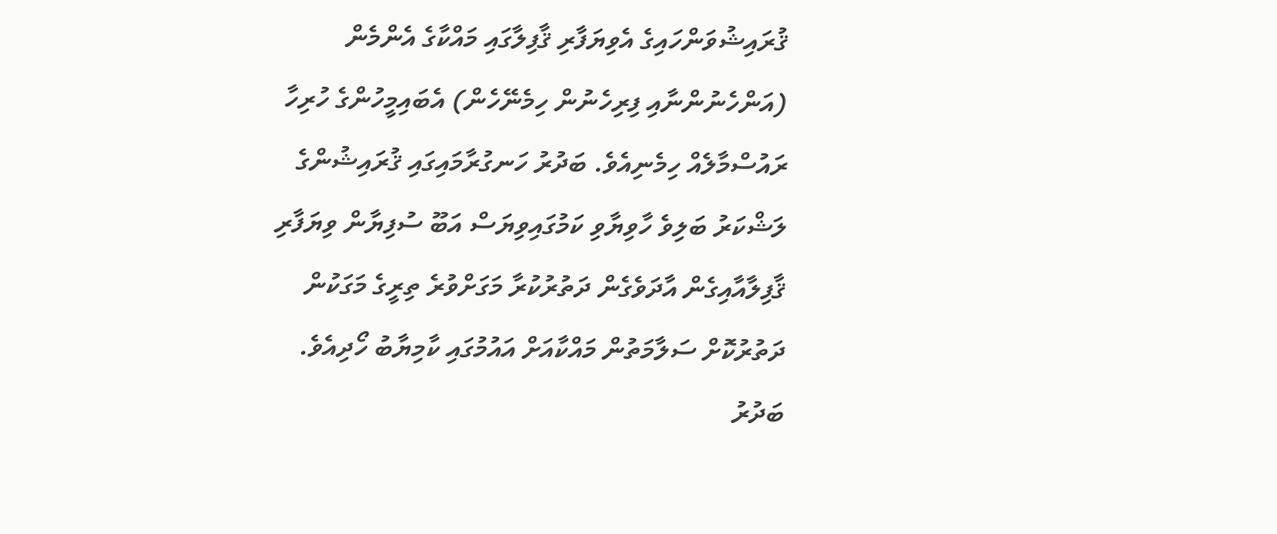ޤުރައިޝުވަންހައިގެ އެވިޔަފާރި ޤާފިލާގައި މައްކާގެ އެންމެން (އަންހެނުންނާއި ފިރިހެނުން ހިމެނޭހެން) އެބައިމީހުންގެ ހުރިހާ ރައުސްމާލެއް ހިމެނިއެވެ. ބަދުރު ހަނގުރާމައިގައި ޤުރައިޝުންގެ ލަޝްކަރު ބަލިވެ ހާވިޔާވި ކަމުގައިވިޔަސް އަބޫ ސުފިޔާން ވިޔަފާރި ޤާފިލާއާއިގެން އާދަވެގެން ދަތުރުކުރާ މަގަށްވުރެ ތިރީގެ މަގަކުން ދަތުރުކޮށް ސަލާމަތުން މައްކާއަށް އައުމުގައި ކާމިޔާބު ހޯދިއެވެ.
ބަދުރު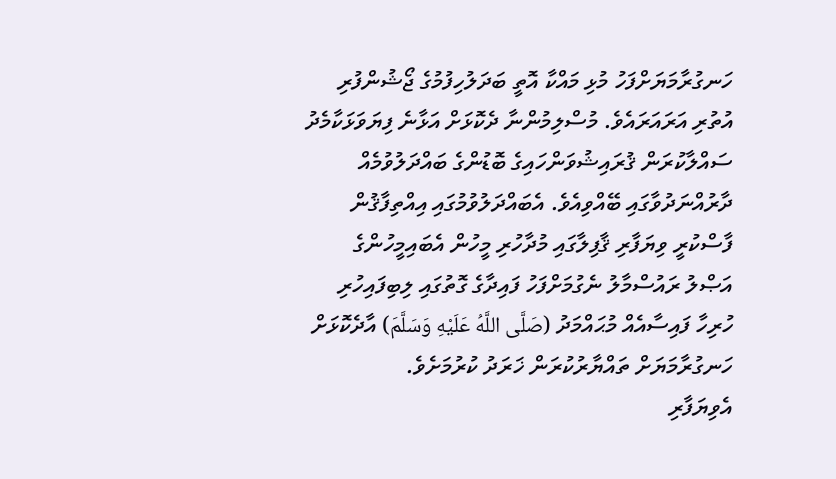ހަނގުރާމަޔަށްފަހު މުޅި މައްކާ އޮތީ ބަދަލުހިފުމުގެ ޖޯޝުންފުރި އުތުރި އަރައަރައެވެ. މުސްލިމުންނާ ދެކޮޅަށް އަޅާނެ ފިޔަވަޅަކާމެދު ސައްލާކުރަން ޤުރައިޝުވަންހައިގެ ބޮޑުންގެ ބައްދަލުވުމެއް ދާރުއްނަދުވާގައި ބޭއްވިއެވެ. އެބައްދަލުވުމުގައި އިއްތިފާޤުން ފާސްކުރީ ވިޔަފާރި ޤާފިލާގައި މުދާހުރި މީހުން އެބައިމީހުންގެ އަޞްލު ރައުސްމާލު ނެގުމަށްފަހު ފައިދާގެ ގޮތުގައި ލިބިފައިހުރި ހުރިހާ ފައިސާއެއް މުޙައްމަދު (صَلَّى اللَّهُ عَلَيْهِ وَسَلَّمَ) އާދެކޮޅަށް ހަނގުރާމަޔަށް ތައްޔާރުކުރަން ޚަރަދު ކުރުމަށެވެ.
އެވިޔަފާރި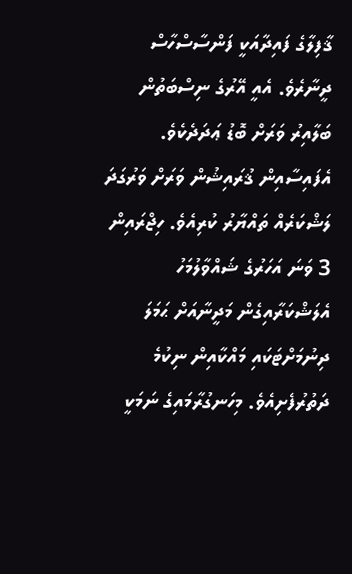ޤާފިލާގެ ފައިދާއަކީ ފަންސާސްހާސް ދީނާރެވެ. އެއީ އޭރުގެ ނިސްބަތުން ބަލާއިރު ވަރަށް ބޮޑު ޢަދަދެކެވެ. އެފައިސާއިން ޤުރައިޝުން ވަރަށް ވަރުގަދަ ލަޝްކަރެއް ތައްޔާރު ކުރިއެވެ. ހިޖްރައިން 3 ވަނަ އަހަރުގެ ޝައްވާލުމަހު އެލަޝްކަރާއިގެން މަދީނާއަށް ޙަމަލަ ދިނުމަށްޓަކައި މައްކާއިން ނިކުމެ ދަތުރުފެށިއެވެ. މިހަނގުރާމައިގެ ނަމަކީ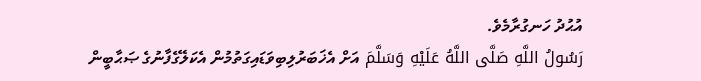އުޙުދު ހަނގުރާމެވެ.
رَسُولُ اللَّهِ صَلَّى اللَّهُ عَلَيْهِ وَسَلَّمَ އަށް އެޚަބަރުލިބިވަޑައިގަތުމުން އެކަލޭގެފާނުގެ ޞަޙާބީން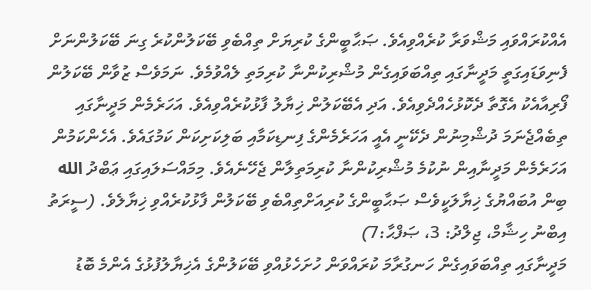އެއްކުރައްވައި މަޝްވަރާ ކުރެއްވިއެވެ. ޞަޙާބީންގެ ކުރިޔަށް ތިއްބެވި ބޭކަލުންކުރެ ގިނަ ބޭކަލުންނަށް ފެނިވަޑައިގަތީ މަދީނާގައި ތިއްބަވައިގެން މުޝްރިކުންނާ ކުރިމަތި ލެއްވުމެވެ. ނަމަވެސް ޒުވާން ބޭކަލުން ފޯރިއާއެކު އެގޮތާ ދެކޮޅުހެއްދެވިއެވެ. އަދި އެބޭކަލުން ޚިޔާލު ފާޅުކުރެއްވިއެވެ. އަހަރެމެން މަދީނާގައި ތިބެއްޖެނަމަ ދުޝްމިނުން ދެކޭނީ އެއީ އަހަރެމެންގެ ފިނޑިކަމާއި ބަލިކަށިކަން ކަމުގައެވެ. އެހެންކަމުން އަހަރެމެން މަދީނާއިން ނުކުމެ މުޝްރިކުންނާ ކުރިމަތިލާން ޖެހޭނެއެވެ. މިމައްސަލައިގައި ޢަބްދު الله ބިން އުބައްޔުގެ ޚިޔާލަކީވެސް ޞަޙާބީންގެ ކުރިއަށްތިއްބެވި ބޭކަލުން ފާޅުކުރެއްވި ޚިޔާލެވެ. (ސީރަތު އިބްނު ހިޝާމް، ޖިލްދު: 3، ޞަފްޙާ:7)
މަދީނާގައި ތިއްބަވައިގެން ހަނގުރާމަ ކުރައްވަން ހުށަހެޅުއްވި ބޭކަލުންގެ އެޚިޔާލުފުޅުގެ އެންމެ ބޮޑު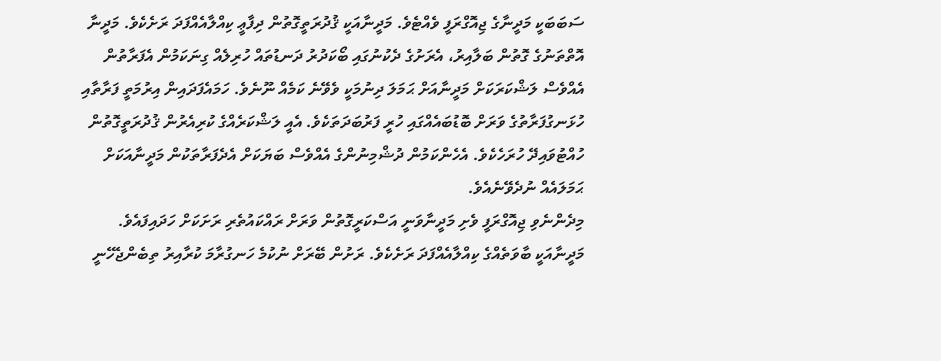ސަބަބަކީ މަދީނާގެ ޖިއޮގްރަފީ ވެއްޓެވެ. މަދީނާއަކީ ޤުދުރަތީގޮތުން ދިފާޢީ ކިއްލާއެއްފަދަ ރަށެކެވެ. މަދީނާ އޮތްތަނުގެ ގޮތުން ބަލާއިރު، އެރަށުގެ ދެކުނުގައި ބޯކަދުރު ދަނޑުތައް ހުރިލެއް ގިނަކަމުން އެފަރާތުން އެއްވެސް ލަޝްކަރަކަށް މަދީނާއަށް ޙަމަލަ ދިނުމަކީ ވެވޭނެ ކަމެއް ނޫނެވެ. ހަމައެފަދައިން އިރުމަތީ ފަރާތާއި ހުޅަނގުފަރާތުގެ ވަރަށް ބޮޑުބައެއްގައި ހުރީ ފަރުބަދަތަކެވެ. އެއީ ލަޝްކަރެއްގެ ކުރިއެރުން ޤުދުރަތީގޮތުން ހުއްޓުވައިދޭ ހުރަހެކެވެ. އެހެންކަމުން ދުޝްމިނުންގެ އެއްވެސް ބަޔަކަށް އެދެފަރާތަކުން މަދީނާއަކަށް ޙަމަލައެއް ނުދެވޭނެއެވެ.
މިދެންނެވި ޖިއޮގްރަފީ ވެށި މަދީނާވަނީ އަސްކަރީގޮތުން ވަރަށް ރައްކައުތެރި ރަށަކަށް ހަދައިފައެވެ. މަދީނާއަކީ ބާވަތެއްގެ ކިއްލާއެއްފަދަ ރަށެކެވެ. ރަށުން ބޭރަށް ނުކުމެ ހަނގުރާމަ ކުރާއިރު ތިބެންޖެހޭނީ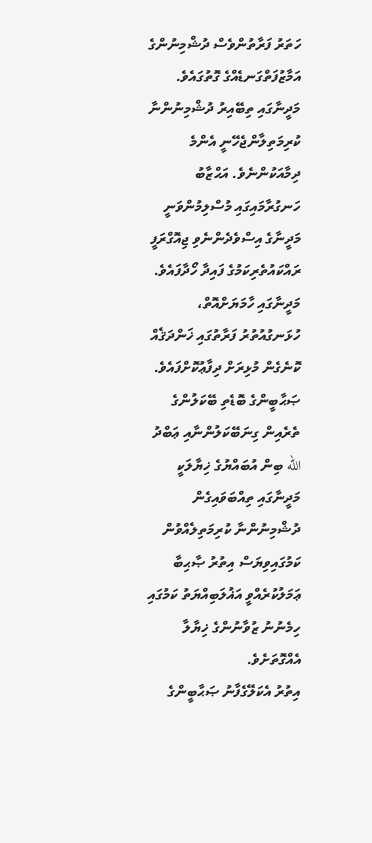ހަތަރު ފަރާތުންވެސް ދުޝްމިނުންގެ އަމާޒުފަތްގަނޑެއްގެ ގޮތުގައެވެ. މަދީނާގައި ތިބޭއިރު ދުޝްމިނުންނާ ކުރިމަތިލާންޖެހޭނީ އެންމެ ދިމާއަކުންނެވެ. އަޙްޒާބު ހަނގުރާމައިގައި މުސްލިމުންވަނީ މަދީނާގެ އިސްވެދެންނެވި ޖިއޮގްރަފީ ރައްކައުތެރިކަމުގެ ފައިދާ ހޯދާފައެވެ. މަދީނާގައި ހާމަޔަށްއޮތް، ހުޅަނގުއުތުރު ފަރާތުގައި ޚަންދަޤެއް ކޮނެގެން މުޅިރަށް ދިފާޢުކޮށްފައެވެ.
ޞަޙާބީންގެ ބޮޑެތި ބޭކަލުންގެ ތެރެއިން ގިނަބޭކަލުންނާއި ޢަބްދު الله ބިން އުބައްޔުގެ ޚިޔާލަކީ މަދީނާގައި ތިއްބަވައިގެން ދުޝްމިނުންނާ ކުރިމަތިލެއްވުން ކަމުގައިވިޔަސް އިތުރު ޞާޙިބާ ޢަމަލުކުރެއްވީ އަޣުލަބިއްޔަތު ކަމުގައި ހިމެނުނު ޒުވާނުންގެ ޚިޔާލާ އެއްގޮތަށެވެ.
އިތުރު އެކަލޭގެފާނު ޞަޙާބީންގެ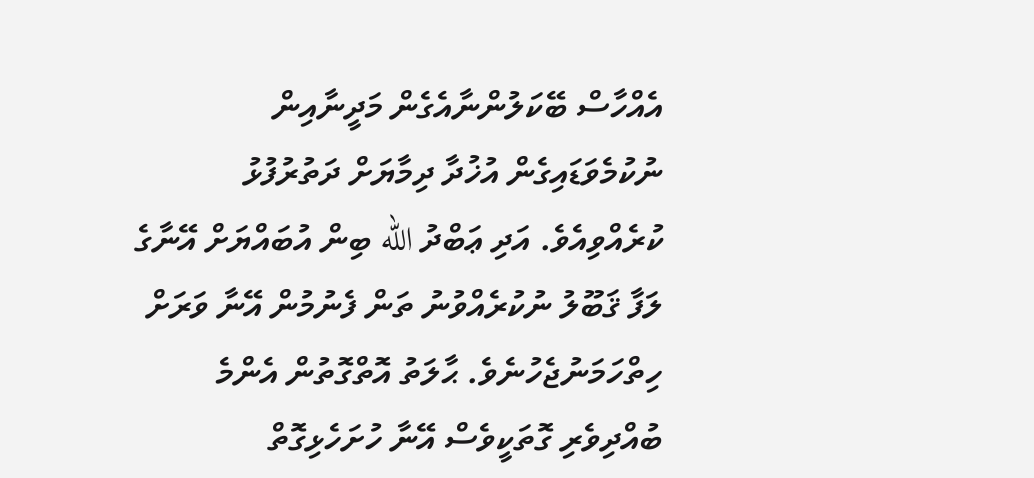އެއްހާސް ބޭކަލުންނާއެގެން މަދީނާއިން ނުކުމެވަޑައިގެން އުޚުދާ ދިމާޔަށް ދަތުރުފުޅު ކުރެއްވިއެވެ. އަދި ޢަބްދު الله ބިން އުބައްޔަށް އޭނާގެ ލަފާ ޤަބޫލު ނުކުރެއްވުނު ތަން ފެނުމުން އޭނާ ވަރަށް ހިތްހަމަނުޖެހުނެވެ. ޙާލަތު އޮތްގޮތުން އެންމެ ބުއްދިވެރި ގޮތަކީވެސް އޭނާ ހުށަހެޅިގޮތް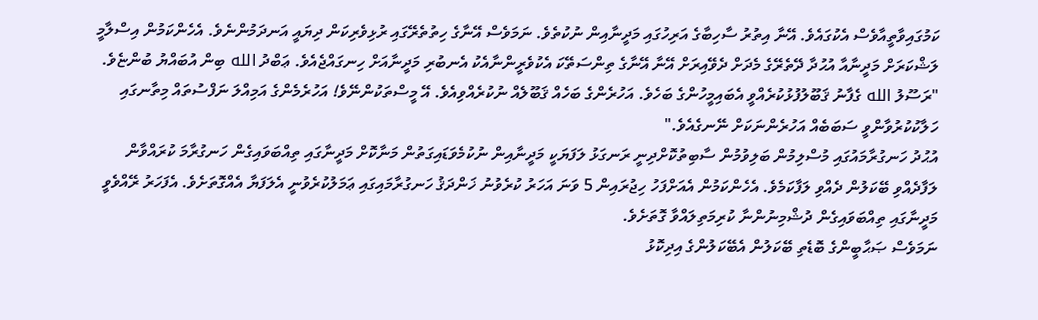ކަމުގައިވާތީއާވެސް އެކުގައެވެ. އޭނާ އިތުރު ސާހިބާގެ އަރިހުގައި މަދީނާއިން ނުކުތެވެ. ނަމަވެސް އޭނާގެ ހިތުތެރޭގައި ރުޅިވެރިކަން ދިޔައީ އަނދަމުންނެވެ. އެހެންކަމުން އިސްލާމީ ލަޝްކަރަށް މަދީނާއާ އުޙުދާ ދޭތެރޭގެ މެދަށް ދެވޭއިރަށް އޭނާ އޭނާގެ ތިންސަތޭކަ އެކުވެރީންނާއެކު އެނބުރި މަދީނާއަށް ހިނގައްޖެއެވެ. ޢަބްދު الله ބިން އުބައްޔު ބުންޏެވެ.
"ރަސޫލު الله ގެފާނު ޤަބޫލުފުޅުކުރެއްވީ އެބައިމީހުންގެ ބަހެވެ. އަހުރެންގެ ބަހެއް ޤަބޫލެއް ނުކުރެއްވިއެވެ. އޭ މީސްތަކުންނޭވެ! އަހުރެމެންގެ އަމިއްލަ ނަފްސުތައް މިތާނގައި ހަލާކުކުރުވާންވީ ސަބަބެއް އަހުރެންނަކަށް ނޭނގެއެވެ."
އުޙުދު ހަނގުރާމައުގައި މުސްލިމުން ބަލިވުމުން ސާބިތުކޮށްދިނީ ރަނގަޅު ލަފަޔަކީ މަދީނާއިން ނުކުމެވަޑައިގަތުން މަނާކޮށް މަދީނާގައި ތިއްބަވައިގެން ހަނގުރާމަ ކުރައްވާން ލަފާދެއްވި ބޭކަލުން ދެއްވި ލަފާކަމެވެ. އެހެންކަމުން އެއަށްފަހު ހިޖުރައިން 5 ވަނަ އަހަރު ކުރެވުނު ޚަންދަޤު ހަނގުރާމައިގައި ޢަމަލުކުރެވުނީ އެލަފަޔާ އެއްގޮތަށެވެ. އެފަހަރު ރޭއްވެވީ މަދީނާގައި ތިއްބަވައިގެން ދުޝްމިނުންނާ ކުރިމަތިލައްވާ ގޮތަށެވެ.
ނަމަވެސް ޞަޙާބީންގެ ބޮޑެތި ބޭކަލުން އެބޭކަލުންގެ އިދިކޮޅު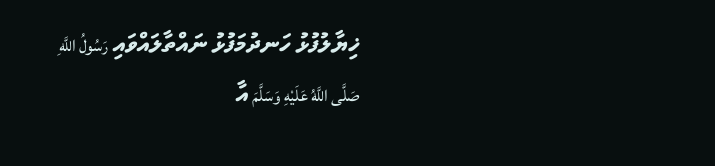ޚިޔާލުފުޅު ހަނދުމަފުޅު ނައްތާލައްވައި رَسُولُ اللَّهِ صَلَّى اللَّهُ عَلَيْهِ وَسَلَّمَ އާ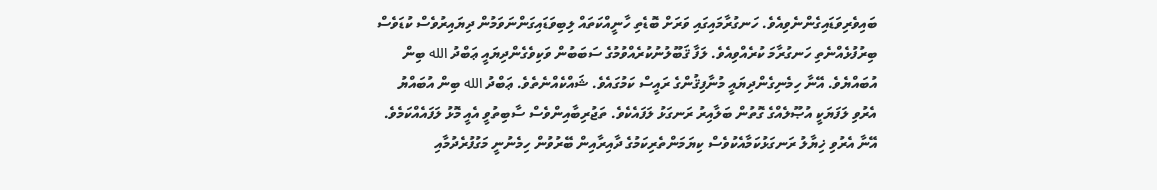ބައިވެރިވަޑައިގެންނެވިއެވެ. ހަނގުރާމައިގައި ވަރަށް ބޮޑެތި ހާނީއްކަތައް ލިބިވަޑައިގަންނަވަމުން ދިޔައިރުވެސް ކުޑަވެސް ބިރުފުޅެއްނެތި ހަނގުރާމަ ކުރެއްވިއެވެ. ލަފާ ޤަބޫލުނުކުރެއްވުމުގެ ސަބަބުން ވަކިވެގެންދިޔައީ ޢަބްދު الله ބިން އުބައްޔެވެ. އޭނާ ހިމެނިގެންދިޔައީ މުނާފިޤުންގެ ރައީސް ކަމުގައެވެ. ޝައްކެއްނެތެވެ. ޢަބްދު الله ބިން އުބައްޔު އެރުވި ލަފަޔަކީ އުޞޫލެއްގެ ގޮތުން ބަލާއިރު ރަނގަޅު ލަފައެކެވެ. ތަޖުރިބާއިންވެސް ސާބިތުވީ އެއީ މޮޅު ލަފައެއްކަމެވެ. އޭނާ އެރުވި ޚިޔާލު ރަނގަޅުކަމާއެކުވެސް ކިޔަމަންތެރިކަމުގެ ދާއިރާއިން ބޭރުވުން ހިމެނުނީ މަގުފުރެދުމާއި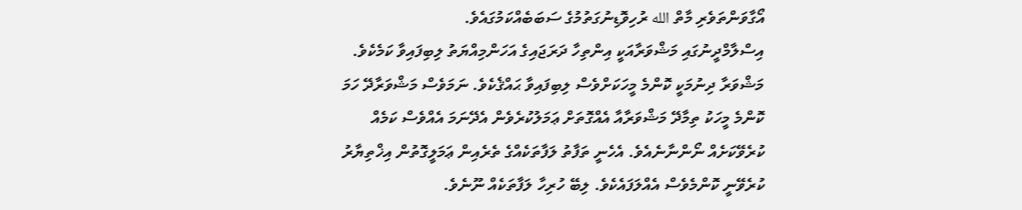އޯގާވަންތަވެރި މާތް الله ރުހިވޮޑިނުގަތުމުގެ ސަބަބެއްކަމުގައެވެ.
އިސްލާމްދީނުގައި މަޝްވަރާއަކީ އިންތިހާ ދަރަޖައިގެ އަހަންމިއްޔަތު ލިބިފައިވާ ކަމެކެވެ. މަޝްވަރާ ދިނުމަކީ ކޮންމެ މީހަކަށްވެސް ލިބިފައިވާ ޙައްޤެކެވެ. ނަމަވެސް މަޝްވަރާދޭ ހަމަ ކޮންމެ މީހަކު ތިމާދޭ މަޝްވަރާއާ އެއްގޮތަށް ޢަމަލުކުރެވެން އެދޭނަމަ އެއްވެސް ކަމެއް ކުރެވޭކަށެއް ނޯންނާނެއެވެ. އެހެނީ ތަފާތު ލަފާތަކެއްގެ ތެރެއިން ޢަމަލީގޮތުން އިޚްތިޔާރު ކުރެވޭނީ ކޮންމެވެސް އެއްލަފައެކެވެ. ލިބޭ ހުރިހާ ލަފާތަކެއް ނޫނެވެ.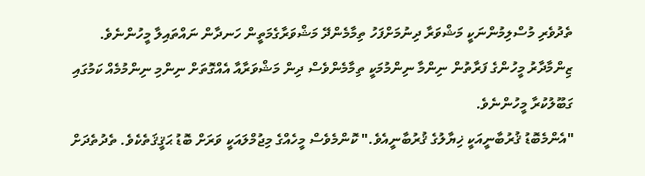ތެދުވެރި މުސްލިމުންނަކީ މަޝްވަރާ ދިނުމަށްފަހު ތިމާމެންދޭ މަޝްވަރާގެމަތީން ހަނދާން ނައްތައިލާ މީހުންނެވެ. ޒިންމާދާރު މީހުންގެ ފަރާތުން ނިންމާ ނިންމުމަކީ ތިމާމެންވެސް ދިން މަޝްވަރާއާ އެއްގޮތަށް ނިންމި ނިންމުމެއް ކަމުގައި ގަބޫލުކުރާ މީހުންނެވެ.
"އެންމެބޮޑު ޤުރުބާނީއަކީ ޚިޔާލުގެ ޤުރުބާނީއެވެ." ކޮންމެވެސް މީހެއްގެ މިޖުމްލައަކީ ވަރަށް ބޮޑު ޙަޤީޤަތެކެވެ. ތެދުތެދަށް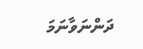ދަންނަވާނަމަ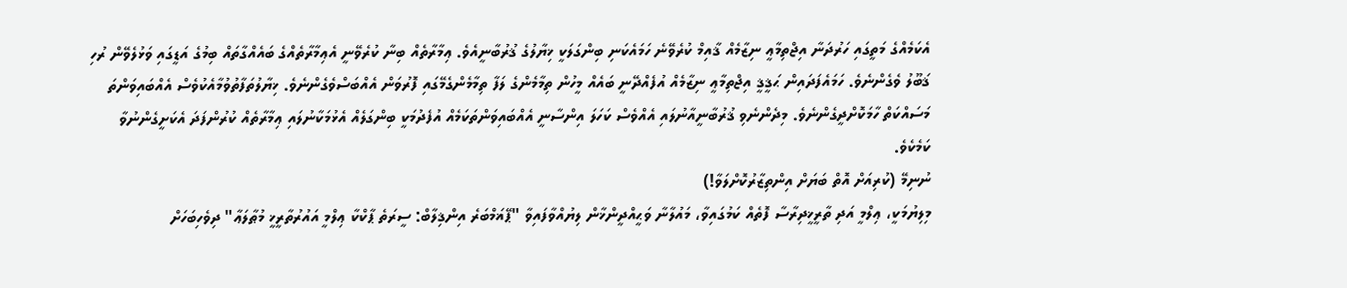އެކަމެއްގެ މަތީގައި ހަރުދަނާ އިޖްތިމާޢީ ނިޒާމެއް ޤާއިމް ކުރެވޭނެ ހަމައެކަނި ބިންގަލަކީ ޚިޔާލުގެ ޤުރުބާނީއެވެ. ޢިމާރާތެއް ބިނާ ކުރެވޭނީ އެޢިމާރާތެއްގެ ބައެއްގާތައް ބިމުގެ އަޑީގައި ވަޅުލެވޭން ރުހި ޤަބޫލު ވެގެންނެވެ. ހަމައެފަދައިން ޙަޤީޤީ އިޖްތިމާޢީ ނިޒާމެއް އުފެއްދޭނީ ބައެއް މީހުން ތިމާމެންގެ ލަފާ ތިމާމެންގެމޭގައި ފޮރުވަން އެއްބަސްވެގެންނެވެ. ޚިޔާލުތަފާތުވުމާއެކުވެސް އެއްބައިވަންތަ މަސައްކަތް ހާމަކޮށްދީގެންނެވެ. މިދެންނެވި ޤުރުބާނީއާނުލައި އެއްވެސް ކަހަލަ އިންސާނީ އެއްބައިވަންތަކަމެއް އުފެދުމަކީ ބިންގަލެއް އެޅުމަކާނުލައި ޢިމާރާތެއް ކުރުންފަދަ އެކަށީގެންނުވާ ކަމެކެވެ.
ނުނިމޭ (ކުރިއަށް އޮތް ބަޔަށް އިންތިޒާރުކޮށްލަވާ!)
މިލިޔުމަކީ، ޢިލްމީ އަދި ތާރީޚީދިރާސާ ފޮތެއް ކަމުގައިވާ، މައުލާނާ ވަޙީއްދީންޚާން ލިޔުއްވާފައިވާ "ޕޭޣަމްބަރެ އިންޤިލާބް: ސީރަތެ ޕާކްކާ ޢިލްމީ އައުރުތާރީޚީ މުޠާލަޢާ" ދިވެހިބަހަށް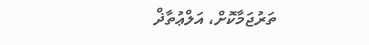ތަރުޖަމާކޮށް، އަލްޢުތާޛް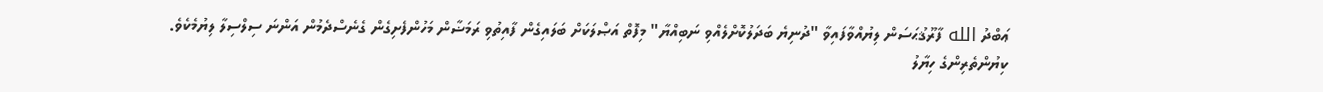ޢަބްދު الله ފާރޫޤުޙަސަން ލިޔުއްވާފައިވާ "ދުނިޔެ ބަދަލުކޮށްލެއްވި ނަބިއްޔާ" މިފޮތް އަޞްލަކަށް ބަލައިގެން ފާއިތުވި ރަމަޟާން މަހުންފެށިގެން ގެނެސްދެމުން އަންނަ ސިލްސިލާ ލިޔުމެކެވެ.
ކިޔުންތެރިންގެ ހިޔާލު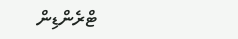ޓްރެންޑިން